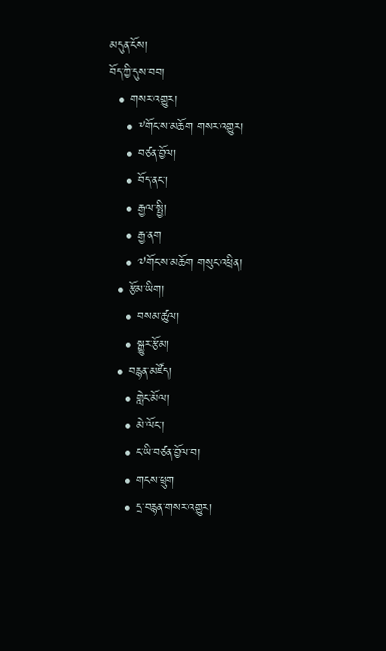མདུན་ངོས།
བོད་ཀྱི་དུས་བབ།
  • གསར་འགྱུར།
    • ༸གོང་ས་མཆོག གསར་འགྱུར།
    • བཙན་བྱོལ།
    • བོད་ནང་།
    • རྒྱལ་སྤྱི།
    • རྒྱ་ནག
    • ༧གོང་ས་མཆོག གསུང་འཕྲིན།
  • རྩོམ་ཡིག།
    • བསམ་ཚུལ།
    • སྒྱུར་རྩོམ།
  • བརྙན་མཛོད།
    • གླེང་མོལ།
    • མེ་ལོང་།
    • ང་ཡི་བཙན་བྱོལ་བ།
    • གངས་ཕྲུག
    • དྲ་བརྙན་གསར་འགྱུར།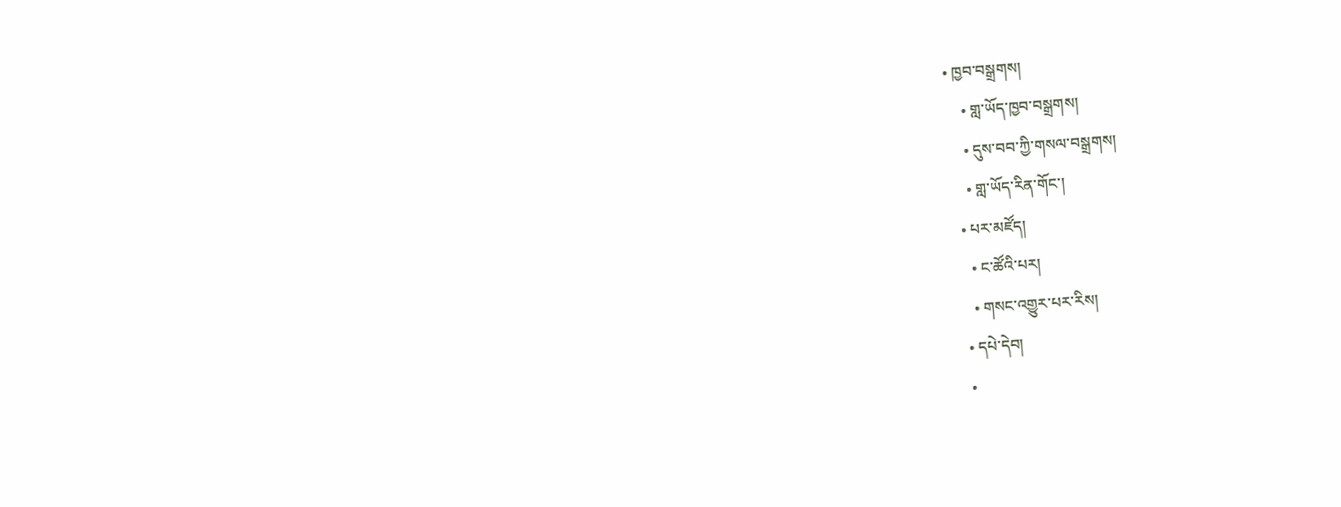• ཁྱབ་བསྒྲགས།
    • གླ་ཡོད་ཁྱབ་བསྒྲགས།
    • དུས་བབ་ཀྱི་གསལ་བསྒྲགས།
    • གླ་ཡོད་རིན་གོང་།
  • པར་མཛོད།
    • ང་ཚོའི་པར།
    • གསང་འགྱུར་པར་རིས།
  • དཔེ་དེབ།
  •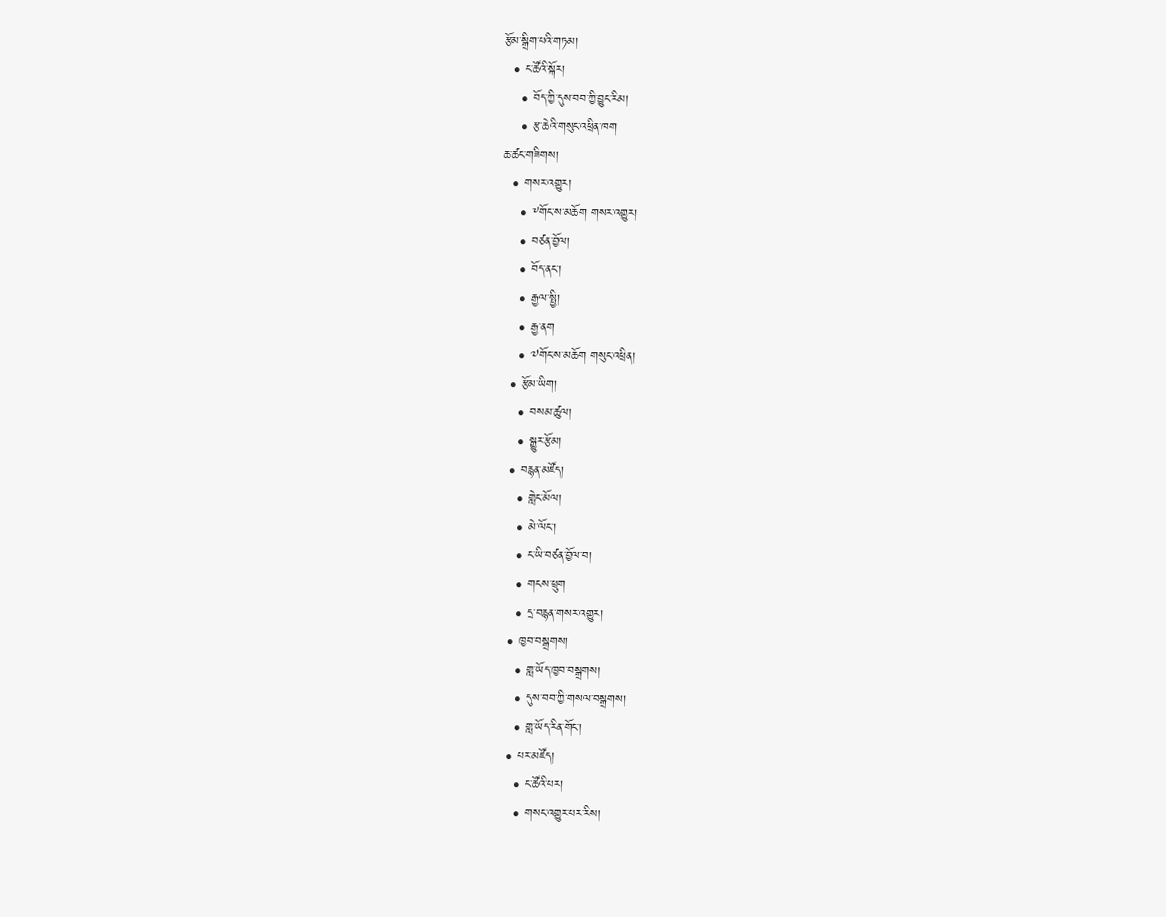རྩོམ་སྒྲིག་པའི་གཏམ།
  • ང་ཚོའི་སྐོར།
    • བོད་ཀྱི་དུས་བབ་ཀྱི་བྱུང་རིམ།
    • རྩ་ཆེའི་གསུང་འཕྲིན་ཁག
ཆ་ཚང་གཟིགས།
  • གསར་འགྱུར།
    • ༸གོང་ས་མཆོག གསར་འགྱུར།
    • བཙན་བྱོལ།
    • བོད་ནང་།
    • རྒྱལ་སྤྱི།
    • རྒྱ་ནག
    • ༧གོང་ས་མཆོག གསུང་འཕྲིན།
  • རྩོམ་ཡིག།
    • བསམ་ཚུལ།
    • སྒྱུར་རྩོམ།
  • བརྙན་མཛོད།
    • གླེང་མོལ།
    • མེ་ལོང་།
    • ང་ཡི་བཙན་བྱོལ་བ།
    • གངས་ཕྲུག
    • དྲ་བརྙན་གསར་འགྱུར།
  • ཁྱབ་བསྒྲགས།
    • གླ་ཡོད་ཁྱབ་བསྒྲགས།
    • དུས་བབ་ཀྱི་གསལ་བསྒྲགས།
    • གླ་ཡོད་རིན་གོང་།
  • པར་མཛོད།
    • ང་ཚོའི་པར།
    • གསང་འགྱུར་པར་རིས།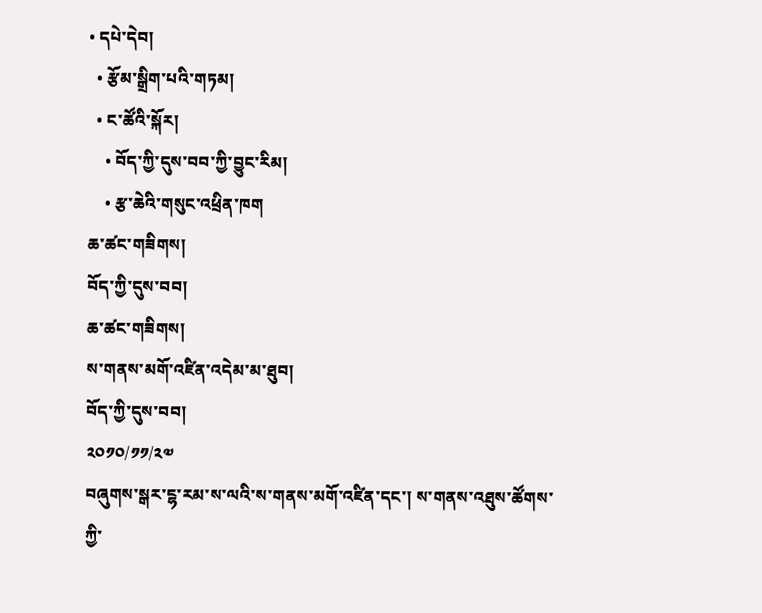• དཔེ་དེབ།
  • རྩོམ་སྒྲིག་པའི་གཏམ།
  • ང་ཚོའི་སྐོར།
    • བོད་ཀྱི་དུས་བབ་ཀྱི་བྱུང་རིམ།
    • རྩ་ཆེའི་གསུང་འཕྲིན་ཁག
ཆ་ཚང་གཟིགས།
བོད་ཀྱི་དུས་བབ།
ཆ་ཚང་གཟིགས།
ས་གནས་མགོ་འཛིན་འདེམ་མ་ཐུབ།
བོད་ཀྱི་དུས་བབ།
༢༠༡༠/༡༡/༢༧
བཞུགས་སྒར་ངྷ་རམ་ས་ལའི་ས་གནས་མགོ་འཛིན་དང་། ས་གནས་འཐུས་ཚོགས་ཀྱི་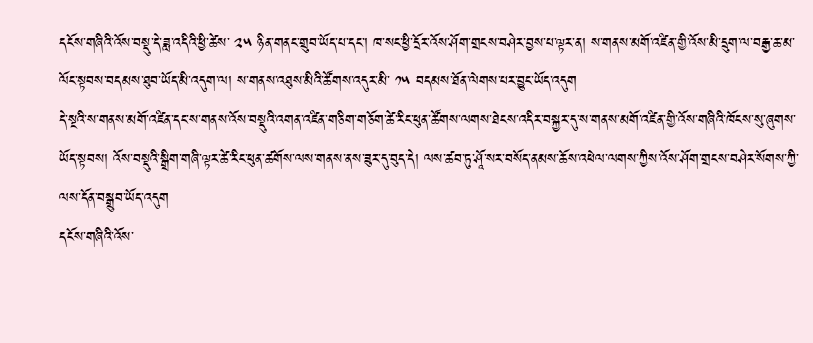དངོས་གཞིའི་འོས་བསྡུ་དེ་ཟླ་འདིའི་ཕྱི་ཚེས་ ༢༥ ཉིན་གནང་གྲུབ་ཡོད་པ་དང་། ཁ་སང་ཕྱི་དྲོར་འོས་ཤོག་གྲངས་བཤེར་བྱས་པ་ལྟར་ན། ས་གནས་མགོ་འཛིན་གྱི་འོས་མི་དྲུག་ལ་བརྒྱ་ཆ་མ་ལོང་སྟབས་བདམས་ཐུབ་ཡོད་མི་འདུག་ལ། ས་གནས་འཐུས་མིའི་ཚོགས་འདུར་མི་ ༡༥ བདམས་ཐོན་ལེགས་པར་བྱུང་ཡོད་འདུག
དེ་སྔའི་ས་གནས་མགོ་འཛིན་དང་ས་གནས་འོས་བསྡུའི་འགན་འཛིན་གཅིག་གཅོག་ཚེ་རིང་ཕུན་ཚོགས་ལགས་ཐེངས་འདིར་བསྐྱར་དུ་ས་གནས་མགོ་འཛིན་གྱི་འོས་གཞིའི་ཁོངས་སུ་ཞུགས་ཡོད་སྟབས། འོས་བསྡུའི་སྒྲིག་གཞི་ལྟར་ཚེ་རིང་ཕུན་ཚགོས་ལས་གནས་ནས་ཟུར་དུ་བུད་དེ། ལས་ཚབ་ཏུ་ཤཱོ་སར་བསོད་ནམས་ཆོས་འཕེལ་ལགས་ཀྱིས་འོས་ཤོག་གྲངས་བཤེར་སོགས་ཀྱི་ལས་དོན་བསྒྲུབ་ཡོད་འདུག
དངོས་གཞིའི་འོས་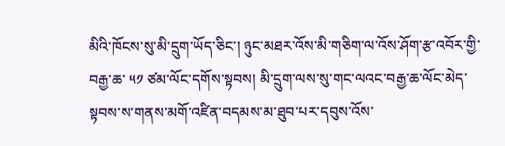མིའི་ཁོངས་སུ་མི་དྲུག་ཡོད་ཅིང་། ཉུང་མཐར་འོས་མི་གཅིག་ལ་འོས་ཤོག་རྩ་འབོར་གྱི་བརྒྱ་ཆ་ ༥༡ ཙམ་ལོང་དགོས་སྟབས། མི་དྲུག་ལས་སུ་གང་ལའང་བརྒྱ་ཆ་ལོང་མེད་སྟབས་ས་གནས་མགོ་འཛིན་བདམས་མ་ཐུབ་པར་དབུས་འོས་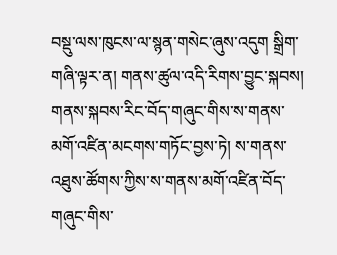བསྡུ་ལས་ཁུངས་ལ་སྙན་གསེང་ཞུས་འདུག སྒྲིག་གཞི་ལྟར་ན། གནས་ཚུལ་འདི་རིགས་བྱུང་སྐབས། གནས་སྐབས་རིང་བོད་གཞུང་གིས་ས་གནས་མགོ་འཛིན་མངགས་གཏོང་བྱས་ཏེ། ས་གནས་འཐུས་ཚོགས་ཀྱིས་ས་གནས་མགོ་འཛིན་བོད་གཞུང་གིས་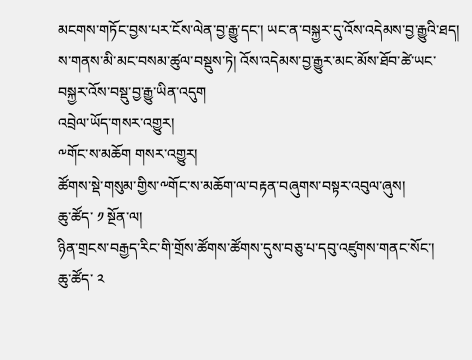མངགས་གཏོང་བྱས་པར་ངོས་ལེན་བྱ་རྒྱུ་དང་། ཡང་ན་བསྐྱར་དུ་འོས་འདེམས་བྱ་རྒྱུའི་ཐད། ས་གནས་མི་མང་བསམ་ཚུལ་བསྡུས་ཏེ། འོས་འདེམས་བྱ་རྒྱུར་མང་མོས་ཐོབ་ཚེ་ཡང་བསྐྱར་འོས་བསྡུ་བྱ་རྒྱུ་ཡིན་འདུག
འབྲེལ་ཡོད་གསར་འགྱུར།
༸གོང་ས་མཆོག གསར་འགྱུར།
ཚོགས་སྡེ་གསུམ་གྱིས་༸གོང་ས་མཆོག་ལ་བརྟན་བཞུགས་བསྟར་འབུལ་ཞུས།
ཆུ་ཚོད་ ༡ སྔོན་ལ།
ཉིན་གྲངས་བརྒྱད་རིང་གི་གྲོས་ཚོགས་ཚོགས་དུས་བཅུ་པ་དབུ་འཛུགས་གནང་སོང་།
ཆུ་ཚོད་ ༢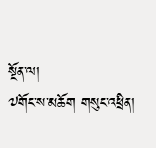སྔོན་ལ།
༧གོང་ས་མཆོག གསུང་འཕྲིན།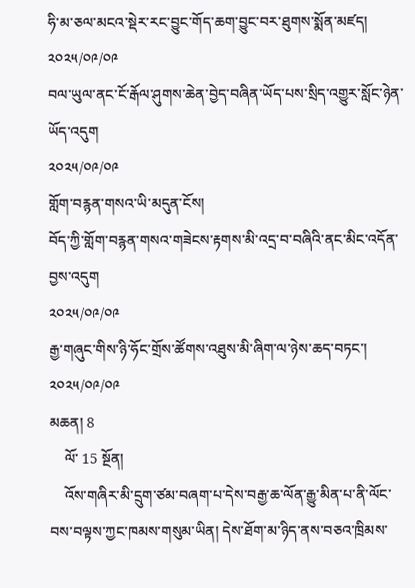ཧི་མ་ཅལ་མངའ་སྡེར་རང་བྱུང་གོད་ཆག་བྱུང་བར་ཐུགས་སྨོན་མཛད།
༢༠༢༥/༠༩/༠༩
བལ་ཡུལ་ནང་ངོ་རྒོལ་ཤུགས་ཆེན་བྱེད་བཞིན་ཡོད་པས་སྲིད་འགྱུར་སློང་ཉེན་ཡོད་འདུག
༢༠༢༥/༠༩/༠༩
གློག་བརྙན་གསའ་ཡི་མདུན་ངོས།
བོད་ཀྱི་གློག་བརྙན་གསའ་གཟེངས་རྟགས་མི་འདྲ་བ་བཞིའི་ནང་མིང་འདོན་བྱས་འདུག
༢༠༢༥/༠༩/༠༩
རྒྱ་གཞུང་གིས་ཉི་ཧོང་གྲོས་ཚོགས་འཐུས་མི་ཞིག་ལ་ཉེས་ཆད་བཏང་།
༢༠༢༥/༠༩/༠༩
མཆན། 8
    ལོ་ 15 སྔོན།
    འོས་གཞིར་མི་དྲུག་ཙམ་བཞག་པ་དེས་བརྒྱ་ཆ་ལོན་རྒྱུ་མིན་པ་ནི་ལོང་བས་བལྟས་ཀྱང་ཁམས་གསུམ་ཡིན། དེས་ཐོག་མ་ཉིད་ནས་བཅའ་ཁྲིམས་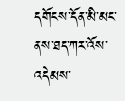དགོངས་དོན་མི་མང་ནས་ཐད་ཀར་འོས་འདེམས་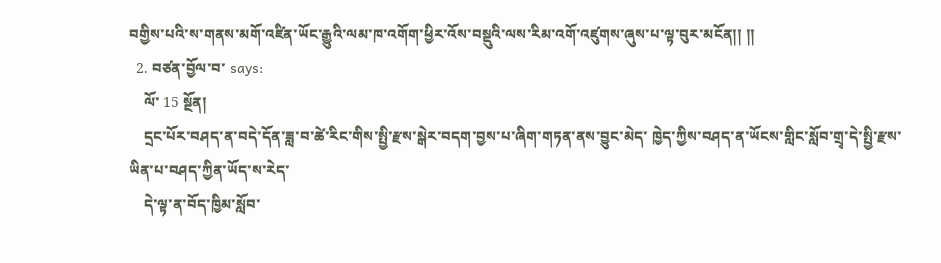བགྱིས་པའི་ས་གནས་མགོ་འཛིན་ཡོང་རྒྱུའི་ལམ་ཁ་འགོག་ཕྱིར་འོས་བསྡུའི་ལས་རིམ་འགོ་འཛུགས་ཞུས་པ་ལྟ་བུར་མངོན།། །།
  2. བཙན་བྱོལ་བ་ says:
    ལོ་ 15 སྔོན།
    དྲང་པོར་བཤད་ན་བདེ་དོན་ཟླ་བ་ཚེ་རིང་གིས་སྤྱི་རྫས་སྒེར་བདག་བྱས་པ་ཞིག་གཏན་ནས་བྱུང་མེད་ ཁྱེད་ཀྱིས་བཤད་ན་ཡོངས་གླིང་སློབ་གྲྭ་དེ་སྤྱི་རྫས་ཡིན་པ་བཤད་ཀྱིན་ཡོད་ས་རེད་
    དེ་ལྟ་ན་བོད་ཁྱིམ་སློབ་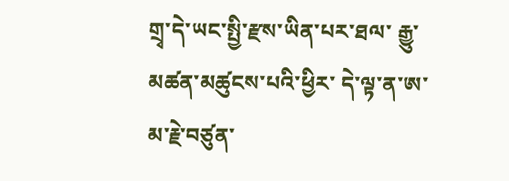གྲྭ་དེ་ཡང་སྤྱི་རྫས་ཡིན་པར་ཐལ་ རྒྱུ་མཚན་མཚུངས་པའི་ཕྱིར་ དེ་ལྟ་ན་ཨ་མ་རྗེ་བཙུན་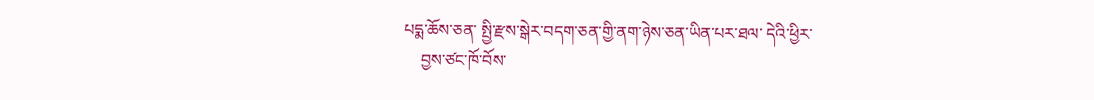པདྨ་ཆོས་ཅན་ སྤྱི་རྫས་སྒེར་བདག་ཅན་གྱི་ནག་ཉེས་ཅན་ཡིན་པར་ཐལ་ དེའི་ཕྱིར་
    བྱས་ཙང་ཁོ་བོས་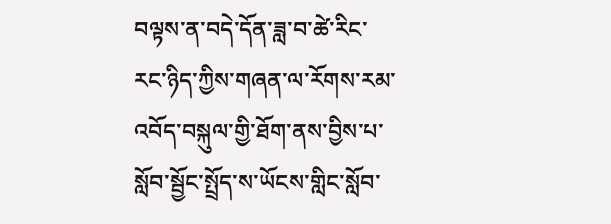བལྟས་ན་བདེ་དོན་ཟླ་བ་ཚེ་རིང་རང་ཉིད་ཀྱིས་གཞན་ལ་རོགས་རམ་འབོད་བསྐུལ་གྱི་ཐོག་ནས་བྱིས་པ་སློབ་སྦྱོང་སྤྲོད་ས་ཡོངས་གླིང་སློབ་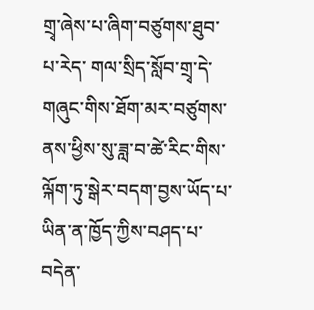གྲྭ་ཞེས་པ་ཞིག་བཙུགས་ཐུབ་པ་རེད་ གལ་སྲིད་སློབ་གྲྭ་དེ་གཞུང་གིས་ཐོག་མར་བཙུགས་ནས་ཕྱིས་སུ་ཟླ་བ་ཚེ་རིང་གིས་ལྐོག་ཏུ་སྒེར་བདག་བྱས་ཡོད་པ་ཡིན་ན་ཁྱོད་ཀྱིས་བཤད་པ་བདེན་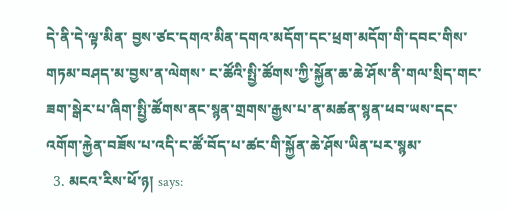དེ་ནི་དེ་ལྟ་མིན་ བྱས་ཙང་དགའ་མིན་དགའ་མདོག་དང་ཕྲག་མདོག་གི་དབང་གིས་གཏམ་བཤད་མ་བྱས་ན་ལེགས་ ང་ཚོའི་སྤྱི་ཚོགས་ཀྱི་སྐྱོན་ཆ་ཆེ་ཤོས་ནི་གལ་སྲིད་གང་ཟག་སྒེར་པ་ཞིག་སྤྱི་ཚོགས་ནང་སྙན་གྲགས་རྒྱས་པ་ན་མཚན་སྙན་ཕབ་ཡས་དང་འགོག་རྐྱེན་བཟོས་པ་འདི་ང་ཚོ་བོད་པ་ཚང་གི་སྐྱོན་ཆེ་ཤོས་ཡིན་པར་སྙམ་
  3. མངའ་རིས་ཕོ་ཉ། says: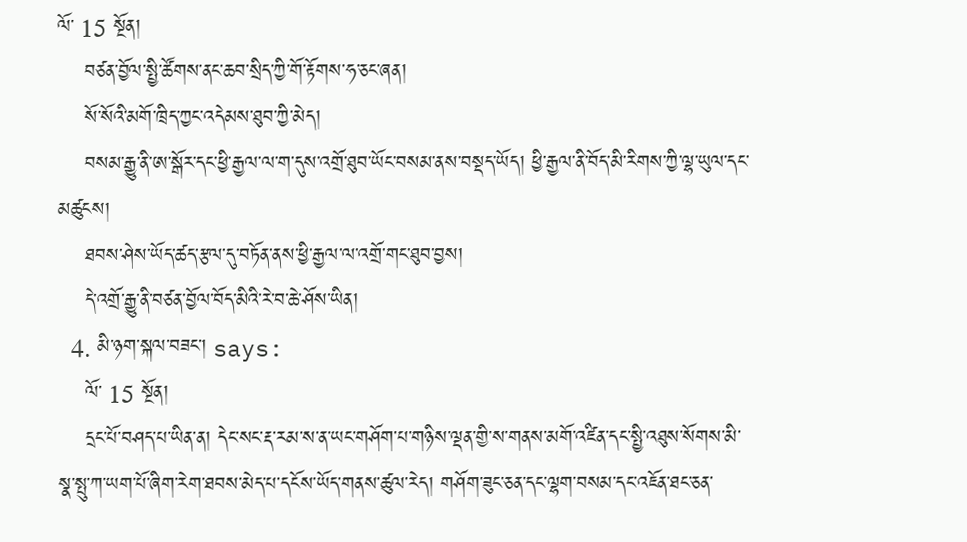ལོ་ 15 སྔོན།
    བཙན་བྱོལ་སྤྱི་ཚོགས་ནང་ཆབ་སྲིད་ཀྱི་གོ་རྟོགས་ཧ་ཅང་ཞན།
    སོ་སོའི་མགོ་ཁྲིད་ཀྱང་འདེམས་ཐུབ་ཀྱི་མེད།
    བསམ་རྒྱུ་ནི་ཨ་སྒོར་དང་ཕྱི་རྒྱལ་ལ་ག་དུས་འགྲོ་ཐུབ་ཡོང་བསམ་ནས་བསྡད་ཡོད། ཕྱི་རྒྱལ་ནི་བོད་མི་རིགས་ཀྱི་ལྷ་ཡུལ་དང་མཚུངས།
    ཐབས་ཤེས་ཡོད་ཚད་རྩལ་དུ་བཏོན་ནས་ཕྱི་རྒྱལ་ལ་འགྲོ་གང་ཐུབ་བྱས།
    དེ་འགྲོ་རྒྱུ་ནི་བཙན་བྱོལ་བོད་མིའི་རེ་བ་ཆེ་ཤོས་ཡིན།
  4. མི་ཉག་སྐལ་བཟང་། says:
    ལོ་ 15 སྔོན།
    དྲང་པོ་བཤད་པ་ཡིན་ན། དེང་སང་རྡ་རམ་ས་ན་ཡང་གཤོག་པ་གཉིས་ལྡན་གྱི་ས་གནས་མགོ་འཛིན་དང་སྤྱི་འཐུས་སོགས་མི་སྣ་སྤུ་ཀ་ཡག་པོ་ཞིག་རེག་ཐབས་མེད་པ་དངོས་ཡོད་གནས་ཚུལ་རེད། གཤོག་ཟུང་ཅན་དང་ལྷག་བསམ་དང་འཇོན་ཐང་ཅན་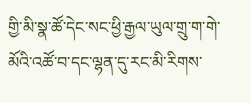གྱི་མི་སྣ་ཚོ་དེང་སང་ཕྱི་རྒྱལ་ཡུལ་གྲུ་ག་གེ་མོའི་འཚོ་བ་དང་ལྷན་དུ་རང་མི་རིགས་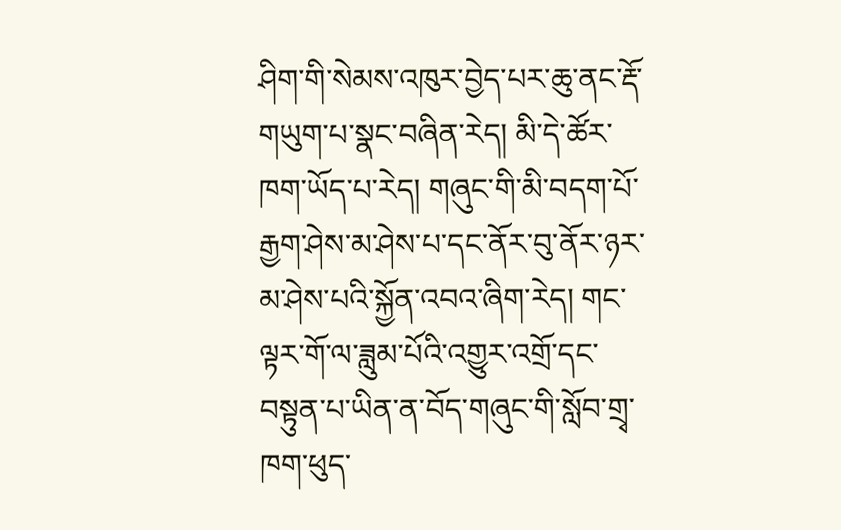ཤིག་གི་སེམས་འཁུར་བྱེད་པར་ཆུ་ནང་རྡོ་གཡུག་པ་སྣང་བཞིན་རེད། མི་དེ་ཚོར་ཁག་ཡོད་པ་རེད། གཞུང་གི་མི་བདག་པོ་རྒྱག་ཤེས་མ་ཤེས་པ་དང་ནོར་བུ་ནོར་ཉར་མ་ཤེས་པའི་སྐྱོན་འབའ་ཞིག་རེད། གང་ལྟར་གོ་ལ་ཟླུམ་པོའི་འགྱུར་འགྲོ་དང་བསྟུན་པ་ཡིན་ན་བོད་གཞུང་གི་སློབ་གྲྭ་ཁག་ཕུད་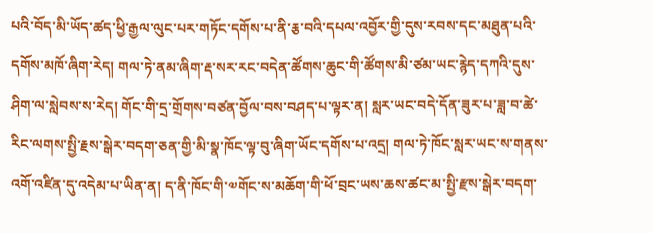པའི་བོད་མི་ཡོད་ཚད་ཕྱི་རྒྱལ་ལུང་པར་གཏོང་དགོས་པ་ནི་རྕ་བའི་དཔལ་འབྱོར་གྱི་དུས་རབས་དང་མཐུན་པའི་དགོས་མཁོ་ཞིག་རེད། གལ་ཏེ་ནམ་ཞིག་རྡ་སར་རང་བདེན་ཚོགས་ཆུང་གི་ཚོགས་མི་ཙམ་ཡང་རྙེད་དཀའི་དུས་ཤིག་ལ་སླེབས་ས་རེད། གོང་གི་དྲ་གྲོགས་བཙན་བྱོལ་བས་བཤད་པ་ལྟར་ན། སླར་ཡང་བདེ་དོན་ཟུར་པ་ཟླ་བ་ཚེ་རིང་ལགས་སྤྱི་རྗས་སྒེར་བདག་ཅན་གྱི་མི་སྣ་ཁོང་ལྟ་བུ་ཞིག་ཡོང་དགོས་པ་འདྲ། གལ་ཏེ་ཁོང་སླར་ཡང་ས་གནས་འགོ་འཛིན་དུ་འདེམ་པ་ཡིན་ན། ད་ནི་ཁོང་གི་༧གོང་ས་མཆོག་གི་ཕོ་བྲང་ཡས་ཆས་ཚང་མ་སྤྱི་རྫས་སྒེར་བདག་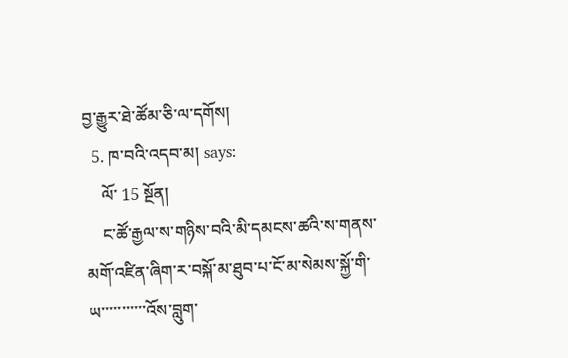བྱ་རྒྱུར་ཐེ་ཚོམ་ཅི་ལ་དགོས།
  5. ཁ་བའི་འདབ་མ། says:
    ལོ་ 15 སྔོན།
    ང་ཚོ་རྒྱལ་ས་གཉིས་བའི་མི་དམངས་ཚའི་ས་གནས་མགོ་འཛིན་ཞིག་ར་བསྐོ་མ་ཐུབ་པ་ངོ་མ་སེམས་སྐྱོ་གི་ཡ་་་་་་་་་་་འོས་བླུག་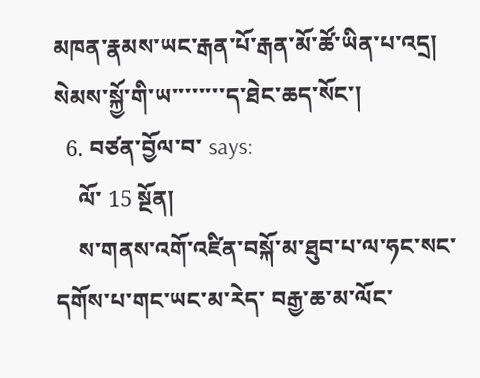མཁན་རྣམས་ཡང་རྒན་པོ་རྒན་མོ་ཚོ་ཡིན་པ་འདྲ། སེམས་སྐྱོ་གི་ཡ་་་་་་་་ད་ཐེང་ཆད་སོང་།
  6. བཙན་བྱོལ་བ་ says:
    ལོ་ 15 སྔོན།
    ས་གནས་འགོ་འཛིན་བསྐོ་མ་ཐུབ་པ་ལ་ཧང་སང་དགོས་པ་གང་ཡང་མ་རེད་ བརྒྱ་ཆ་མ་ལོང་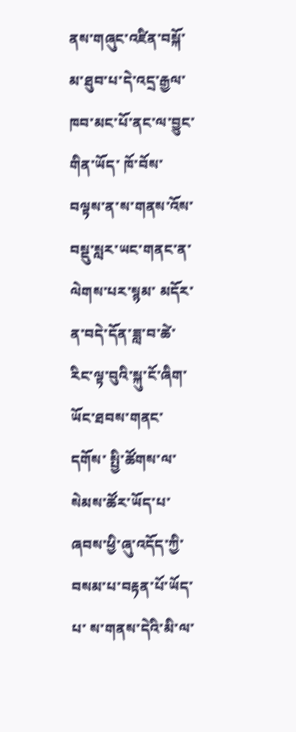ནས་གཞུང་འཛིན་བསྐོ་མ་ཐུབ་པ་དེ་འདྲ་རྒྱལ་ཁབ་མང་པོ་ནང་ལ་བྱུང་གིན་ཡོད་ ཁོ་བོས་བལྟས་ན་ས་གནས་འོས་བསྡུ་སླར་ཡང་གནང་ན་ལེགས་པར་སྙམ་ མདོར་ན་བདེ་དོན་ཟླ་བ་ཚེ་རིང་ལྟ་བུའི་སྐུ་ངོ་ཞིག་ཡོང་ཐབས་གནང་དགོས་ སྤྱི་ཚོགས་ལ་སེམས་ཚོར་ཡོད་པ་ ཞབས་ཕྱི་ཞུ་འདོད་ཀྱི་བསམ་པ་བརྟན་པོ་ཡོད་པ་ ས་གནས་དེའི་མི་ལ་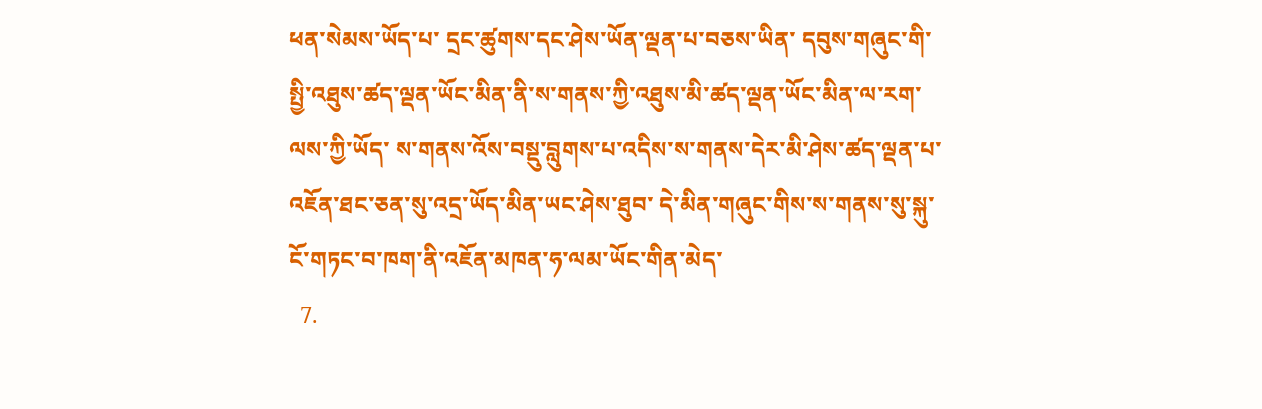ཕན་སེམས་ཡོད་པ་ དྲང་ཚུགས་དང་ཤེས་ཡོན་ལྡན་པ་བཅས་ཡིན་ དབུས་གཞུང་གི་སྤྱི་འཐུས་ཚད་ལྡན་ཡོང་མིན་ནི་ས་གནས་ཀྱི་འཐུས་མི་ཚད་ལྡན་ཡོང་མིན་ལ་རག་ལས་ཀྱི་ཡོད་ ས་གནས་འོས་བསྡུ་བླུགས་པ་འདིས་ས་གནས་དེར་མི་ཤེས་ཚད་ལྡན་པ་འཇོན་ཐང་ཅན་སུ་འདྲ་ཡོད་མིན་ཡང་ཤེས་ཐུབ་ དེ་མིན་གཞུང་གིས་ས་གནས་སུ་སྐུ་ངོ་གཏང་བ་ཁག་ནི་འཇོན་མཁན་ཧ་ལམ་ཡོང་གིན་མེད་
  7.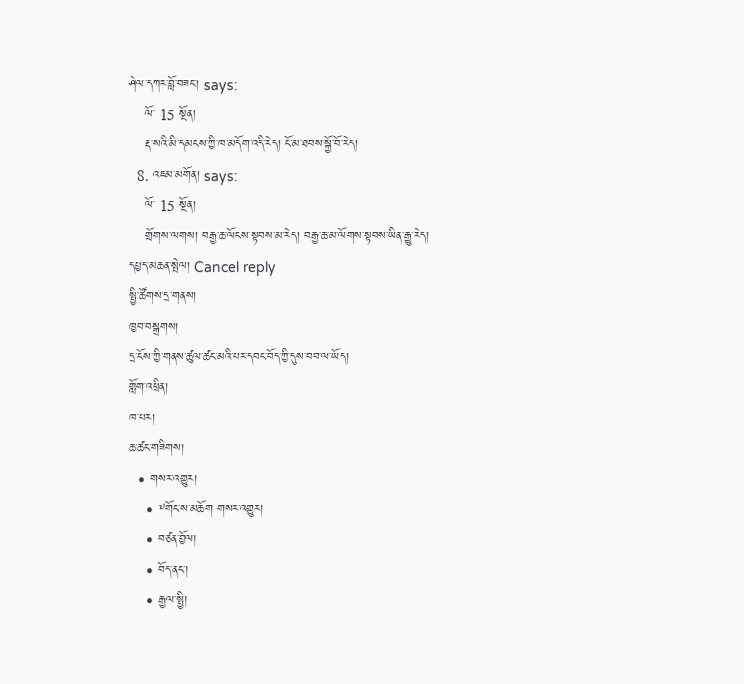ཤེལ་དཀར་བློ་བཟང་། says:
    ལོ་ 15 སྔོན།
    རྡ་སའི་མི་དམངས་ཀྱི་ཁ་མདོག་འདི་རེད། ངོ་མ་ཐབས་སྐྱོ་བོ་རེད།
  8. འཇམ་མགོན། says:
    ལོ་ 15 སྔོན།
    གྲོགས་ལགས། བརྒྱ་ཆ་ལོངས་སྟབས་མ་རེད། བརྒྱ་ཆ་མ་ལོགས་སྟབས་ཡིན་རྒྱུ་རེད།
དཔྱད་མཆན་སྤེལ། Cancel reply
སྤྱི་ཚོགས་དྲ་གནས།
ཁྱབ་བསྒྲགས།
དྲ་ངོས་ཀྱི་གནས་ཚུལ་ཚང་མའི་པར་དབང་བོད་ཀྱི་དུས་བབ་ལ་ཡོད།
གློག་འཕྲིན།
ཁ་པར།
ཆ་ཚང་གཟིགས།
  • གསར་འགྱུར།
    • ༸གོང་ས་མཆོག གསར་འགྱུར།
    • བཙན་བྱོལ།
    • བོད་ནང་།
    • རྒྱལ་སྤྱི།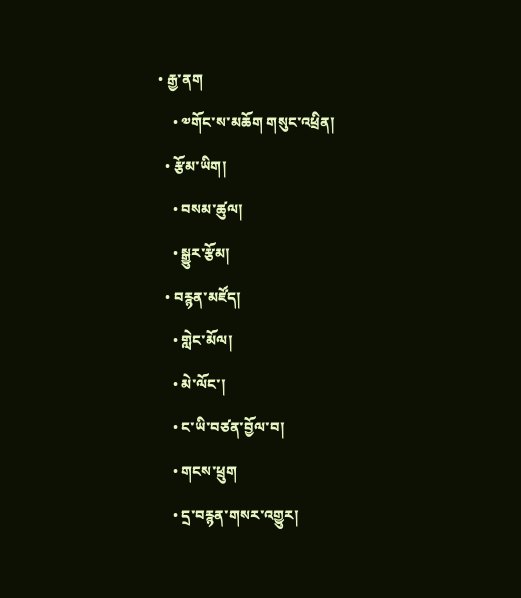• རྒྱ་ནག
    • ༧གོང་ས་མཆོག གསུང་འཕྲིན།
  • རྩོམ་ཡིག།
    • བསམ་ཚུལ།
    • སྒྱུར་རྩོམ།
  • བརྙན་མཛོད།
    • གླེང་མོལ།
    • མེ་ལོང་།
    • ང་ཡི་བཙན་བྱོལ་བ།
    • གངས་ཕྲུག
    • དྲ་བརྙན་གསར་འགྱུར།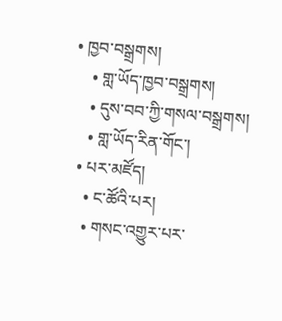• ཁྱབ་བསྒྲགས།
    • གླ་ཡོད་ཁྱབ་བསྒྲགས།
    • དུས་བབ་ཀྱི་གསལ་བསྒྲགས།
    • གླ་ཡོད་རིན་གོང་།
  • པར་མཛོད།
    • ང་ཚོའི་པར།
    • གསང་འགྱུར་པར་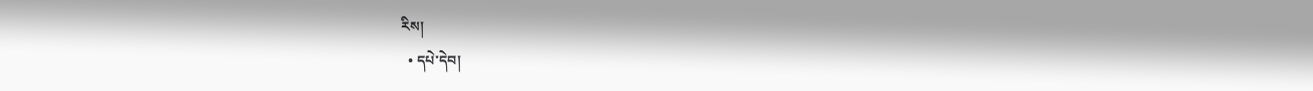རིས།
  • དཔེ་དེབ།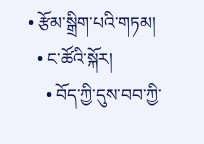• རྩོམ་སྒྲིག་པའི་གཏམ།
  • ང་ཚོའི་སྐོར།
    • བོད་ཀྱི་དུས་བབ་ཀྱི་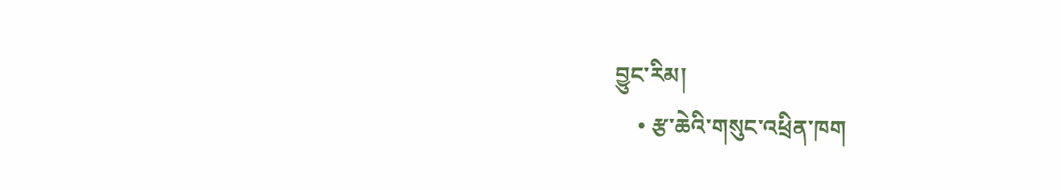བྱུང་རིམ།
    • རྩ་ཆེའི་གསུང་འཕྲིན་ཁག